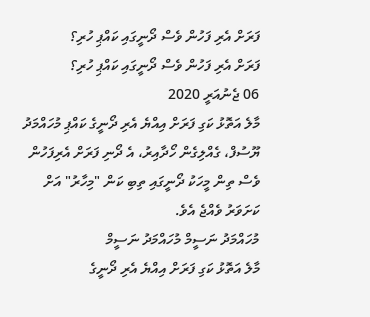ފަރަށް އެރި ފަހުން ވެސް ދޯނީގައި ކައްޕި ހުރި؟
ފަރަށް އެރި ފަހުން ވެސް ދޯނީގައި ކައްޕި ހުރި؟
06 ޖެނުއަރީ 2020
މާލެ އަތޮޅު ކަގި ފަރަށް އިއްޔެ އެރި ދޯނީގެ ކައްޕި މުހައްމަދު ޔޫސުފް، ގެއްލިގެން ހޯދާއިރު، އެ ދޯނި ފަރަށް އެރިފަހުން ވެސް ތިން މީހަކު ދޯނީގައި ތިބި ކަން "މިހާރު" އަށް ކަށަވަރު ވެއްޖެ އެވެ.
މުހައްމަދު ނަސީމް މުހައްމަދު ނަސީމް
މާލެ އަތޮޅު ކަގި ފަރަށް އިއްޔެ އެރި ދޯނީގެ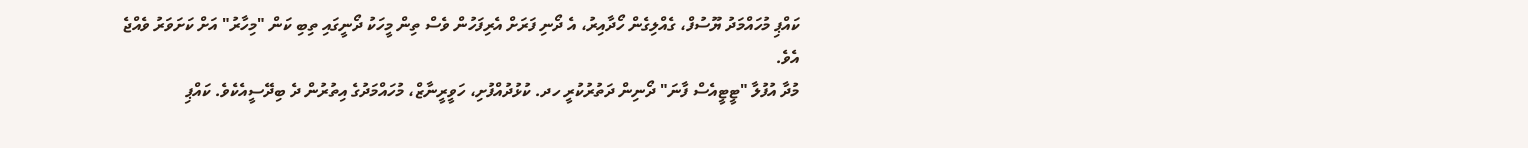ކައްޕި މުހައްމަދު ޔޫސުފް، ގެއްލިގެން ހޯދާއިރު، އެ ދޯނި ފަރަށް އެރިފަހުން ވެސް ތިން މީހަކު ދޯނީގައި ތިބި ކަން "މިހާރު" އަށް ކަށަވަރު ވެއްޖެ އެވެ.
މުދާ އުފުލާ "ޓީޓީއެސް ފާނަ" ދޯނިން ދަތުރުކުރީ ހދ. ކުޅުދުއްފުށި، ހަވީރީނާޒް، މުހައްމަދުގެ އިތުރުން ދެ ބިދޭސީއެކެވެ. ކައްޕި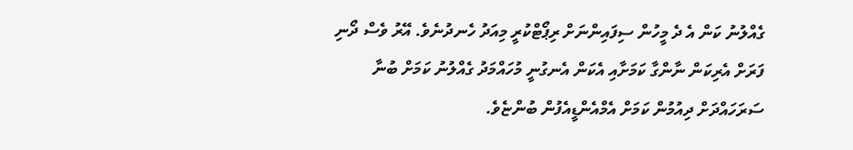ގެއްލުނު ކަން އެ ދެ މީހުން ސިފައިންނަށް ރިޕޯޓްކުރީ މިއަދު ހެނދުނެވެ. އޭރު ވެސް ދޯނި ފަރަށް އެރިކަން ނާންގާ ކަމަށާއި އެކަން އެނގުނީ މުހައްމަދު ގެއްލުނު ކަމަށް ބުނާ ސަރަހައްދަށް ދިއުމުން ކަމަށް އެމްއެންޑީއެފުން ބުންޏެވެ.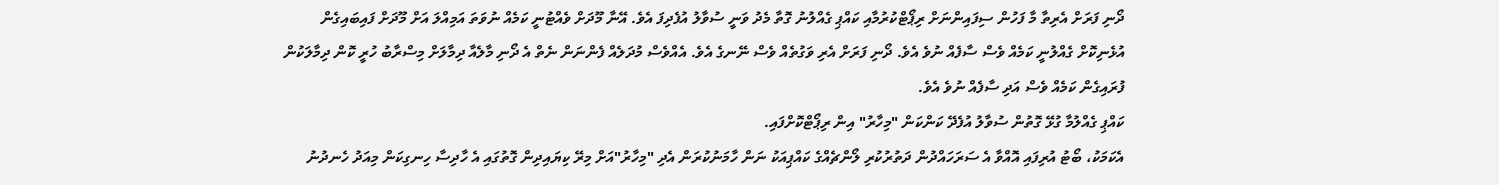ދޯނި ފަރަށް އެރިތާ މާ ފަހުން ސިފައިންނަށް ރިޕޯޓްކުރުމާއި ކައްޕި ގެއްލުނު ގޮތާ މެދު ވަނީ ސުވާލު އުފެދިފަ އެވެ. އޭނާ މޫދަށް ވެއްޓުނީ ކަމެއް ނުވަތަ އަމިއްލަ އަށް މޫދަށް ފައިބައިގެން އުޅެނިކޮށް ގެއްލުނީ ކަމެއް ވެސް ސާފެއް ނުވެ އެވެ. ދޯނި ފަރަށް އެރި ވަގުތެއް ވެސް ނޭނގެ އެވެ. އެއްވެސް މުދަލެއް ފެންނަން ނެތް އެ ދޯނި މާލެއާ ދިމާލަށް މިސްރާބު ހުރީ ކޮން ދިމާލަކުން ފުރައިގެން ކަމެއް ވެސް އަދި ސާފެއް ނުވެ އެވެ.
ކައްޕި ގެއްލުމާ ގުޅޭ ގޮތުން ސުވާލު އުފެދޭ ކަންކަން "މިހާރު" އިން ރިޕޯޓްކޮށްފައި.
އެކަމަކު، ބޯޓު އުރިފައި އޮއްވާ އެ ސަރަހައްދުން ދަތުރުކުރި ލޯންޗެއްގެ ކައްޕިއަކު ނަން ހާމަނުކުރަން އެދި "މިހާރު"އަށް މިރޭ ކިޔައިދިން ގޮތުގައި އެ ހާދިސާ ހިނގިކަން މިއަދު ހެނދުނު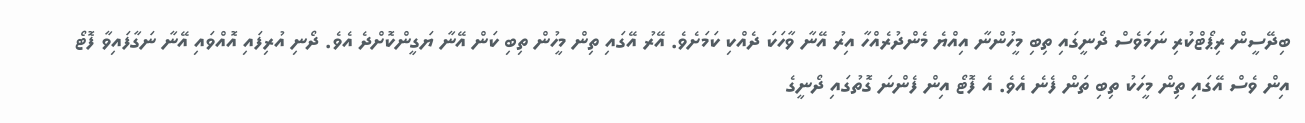ބިދޭސީން ރިޕޯޓްކުރި ނަމަވެސް ދޯނީގައި ތިބި މީހުންނާ އިއްޔެ މެންދުރެއްހާ އިރު އޭނާ ވާހަކަ ދެއްކި ކަމަށެވެ. އޭރު އޭގައި ތިން މީހުން ތިބި ކަން އޭނާ ޔަގީންކޮށްދެ އެވެ. ދޯނި އުރިފައި އޮއްވައި އޭނާ ނަގާފައިވާ ފޮޓޯ އިން ވެސް އޭގައި ތިން މީހަކު ތިބި ތަން ފެނެ އެވެ. އެ ފޮޓޯ އިން ފެންނަ ގޮތުގައި ދޯނީގެ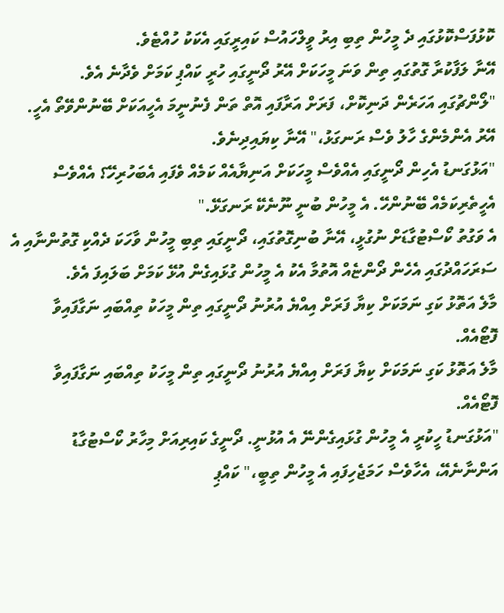ކޮޅުފަސްކޮޅުގައި ދެ މީހުން ތިބި އިރު ވީލްހައުސް ކައިރީގައި އެކަކު ހުއްޓެވެ.
އޭނާ ލަފާކުރާ ގޮތުގައި ތިން ވަނަ މީހަކަށް އޭރު ދޯނީގައި ހުރީ ކައްޕި ކަމަށް ވެދާނެ އެވެ.
"ލޯންޗުގައި އަހަރެން ދަނިކޮށް، ފަރަށް އަރާފައި އޮތް ތަން ފެނުނީމަ އެހީއަކަށް ބޭނުންވޭތޯ އެހީ. އޭރު އެންމެންގެ ހާލު ވެސް ރަނގަޅު،" އޭނާ ކިޔައިދިނެވެ.
"އަޅުގަނޑު އެހިން ދޯނީގައި އެއްވެސް މީހަކަށް އަނިޔާއެއް ކަމެއް ވެފައި އެބަހުރިހޭ؟ އެއްވެސް އެހީތެރިކަމެއް ބޭނުންހޭ. އެ މީހުން ބުނީ ނޫނެކޭ ރަނގަޅޭ."
އެ ވަގުތު ކޯސްޓުގާޑަށް ނުގުޅީ، އޭނާ ބުނިގޮތުގައި، ދޯނީގައި ތިބި މީހުން ވާހަކަ ދެއްކި ގޮތުންނާއި އެ ސަރަހައްދުގައި އެހެން ދޯންޏެއް އޮތުމާ އެކު އެ މީހުން ގުޅައިގެން އުޅޭ ކަމަށް ބަލައިފަ އެވެ.
މާލެ އަތޮޅު ކަގި ނަމަކަށް ކިޔާ ފަރަށް އިއްޔެ އުރުނު ދޯނީގައި ތިން މީހަކު ތިއްބައި ނަގާފައިވާ ފޮޓޯއެއް.
މާލެ އަތޮޅު ކަގި ނަމަކަށް ކިޔާ ފަރަށް އިއްޔެ އުރުނު ދޯނީގައި ތިން މީހަކު ތިއްބައި ނަގާފައިވާ ފޮޓޯއެއް.
"އަޅުގަނޑު ހީކުރީ އެ މީހުން ގުޅައިގެންނޭ އެ އުޅުނީ. ދޯނީގެ ކައިރިއަށް މިހާރު ކޯސްޓުގާޑު އަންނާނެއޭ، އެހާވެސް ހަމަޖެހިފައި އެ މީހުން ތިބީ،" ކައްޕި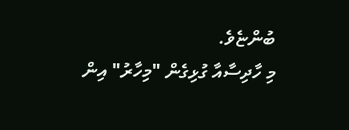ބުންޏެވެ.
މި ހާދިސާއާ ގުޅިގެން "މިހާރު" އިން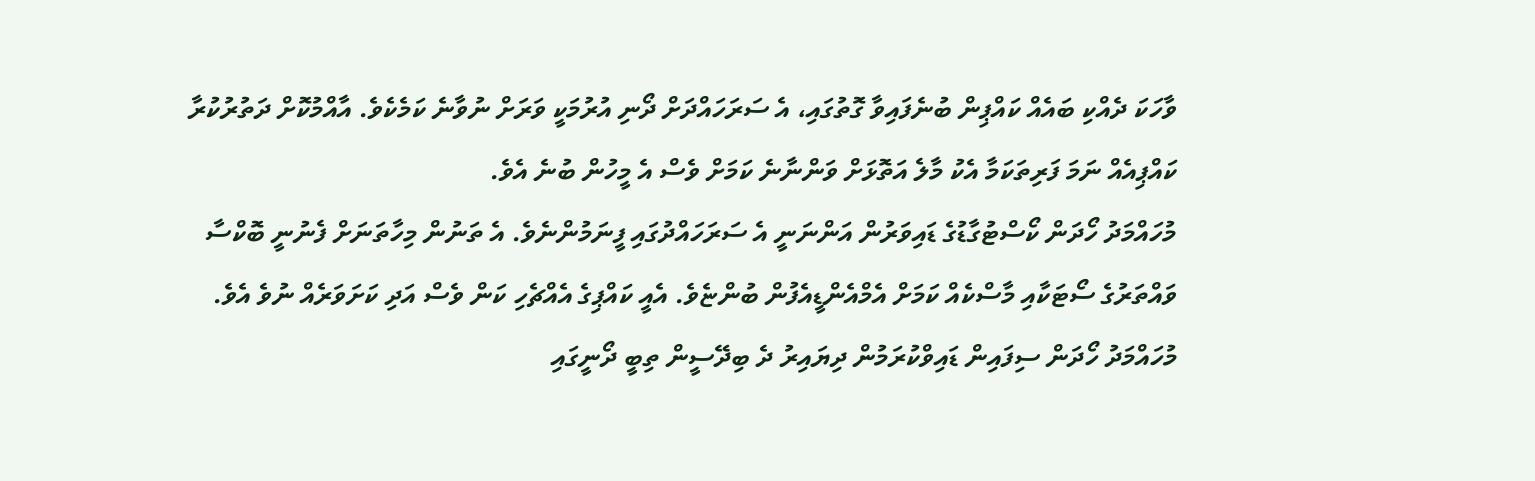ވާހަކަ ދެއްކި ބައެއް ކައްޕިން ބުނެފައިވާ ގޮތުގައި، އެ ސަރަހައްދަށް ދޯނި އުރުމަކީ ވަރަށް ނުވާނެ ކަމެކެވެ. އާއްމުކޮށް ދަތުރުކުރާ ކައްޕިއެއް ނަމަ ފަރިތަކަމާ އެކު މާލެ އަތޮޅަށް ވަންނާނެ ކަމަށް ވެސް އެ މީހުން ބުނެ އެވެ.
މުހައްމަދު ހޯދަން ކޯސްޓުގާޑުގެ ޑައިވަރުން އަންނަނީ އެ ސަރަހައްދުގައި ފީނަމުންނެވެ. އެ ތަނުން މިހާތަނަށް ފެނުނީ ބޮކްސާ ވައްތަރުގެ ސޯޓަކާއި މާސްކެއް ކަމަށް އެމްއެންޑީއެފުން ބުންޏެވެ. އެއީ ކައްޕިގެ އެއްޗެހި ކަން ވެސް އަދި ކަށަވަރެއް ނުވެ އެވެ.
މުހައްމަދު ހޯދަން ސިފައިން ޑައިވްކުރަމުން ދިޔައިރު ދެ ބިދޭސީން ތިބީ ދޯނީގައި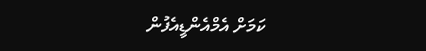ކަމަށް އެމްއެންޑީއެފުން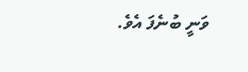ވަނީ ބުނެފަ އެވެ.